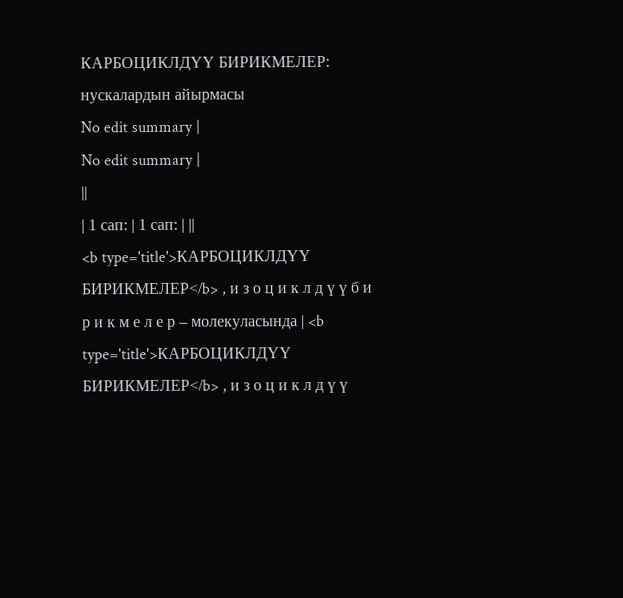КАРБОЦИКЛДҮҮ БИРИКМЕЛЕР: нускалардын айырмасы
No edit summary |
No edit summary |
||
| 1 сап: | 1 сап: | ||
<b type='title'>КАРБОЦИКЛДҮҮ БИРИКМЕЛЕР</b> , и з о ц и к л д ү ү б и р и к м е л е р – молекуласында | <b type='title'>КАРБОЦИКЛДҮҮ БИРИКМЕЛЕР</b> , и з о ц и к л д ү ү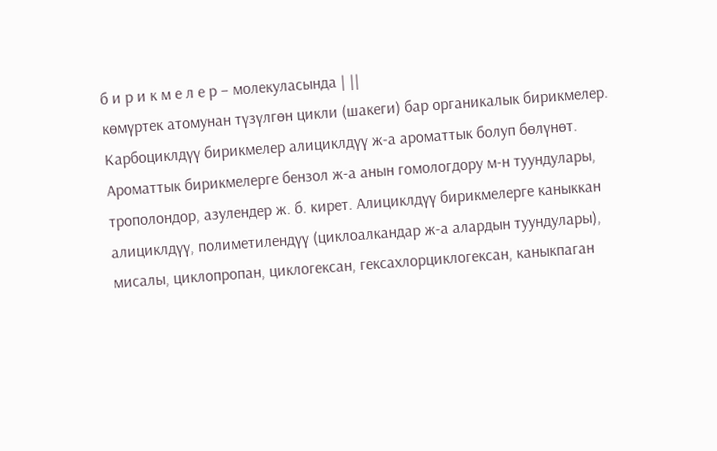б и р и к м е л е р – молекуласында | ||
көмүртек атомунан түзүлгөн цикли (шакеги) бар органикалык бирикмелер. Карбоциклдүү бирикмелер алициклдүү ж-а ароматтык болуп бөлүнөт. Ароматтык бирикмелерге бензол ж-а анын гомологдору м-н туундулары, трополондор, азулендер ж. б. кирет. Алициклдүү бирикмелерге каныккан алициклдүү, полиметилендүү (циклоалкандар ж-а алардын туундулары), мисалы, циклопропан, циклогексан, гексахлорциклогексан, каныкпаган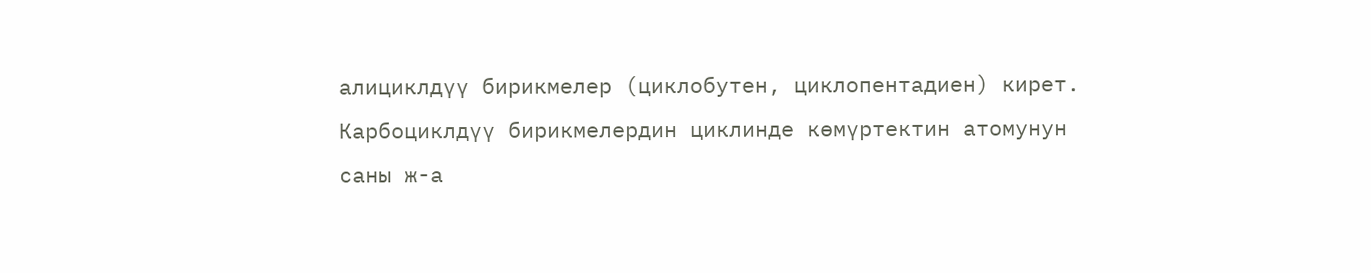алициклдүү бирикмелер (циклобутен, циклопентадиен) кирет. Карбоциклдүү бирикмелердин циклинде көмүртектин атомунун саны ж-а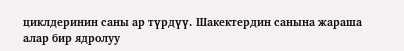циклдеринин саны ар түрдүү. Шакектердин санына жараша алар бир ядролуу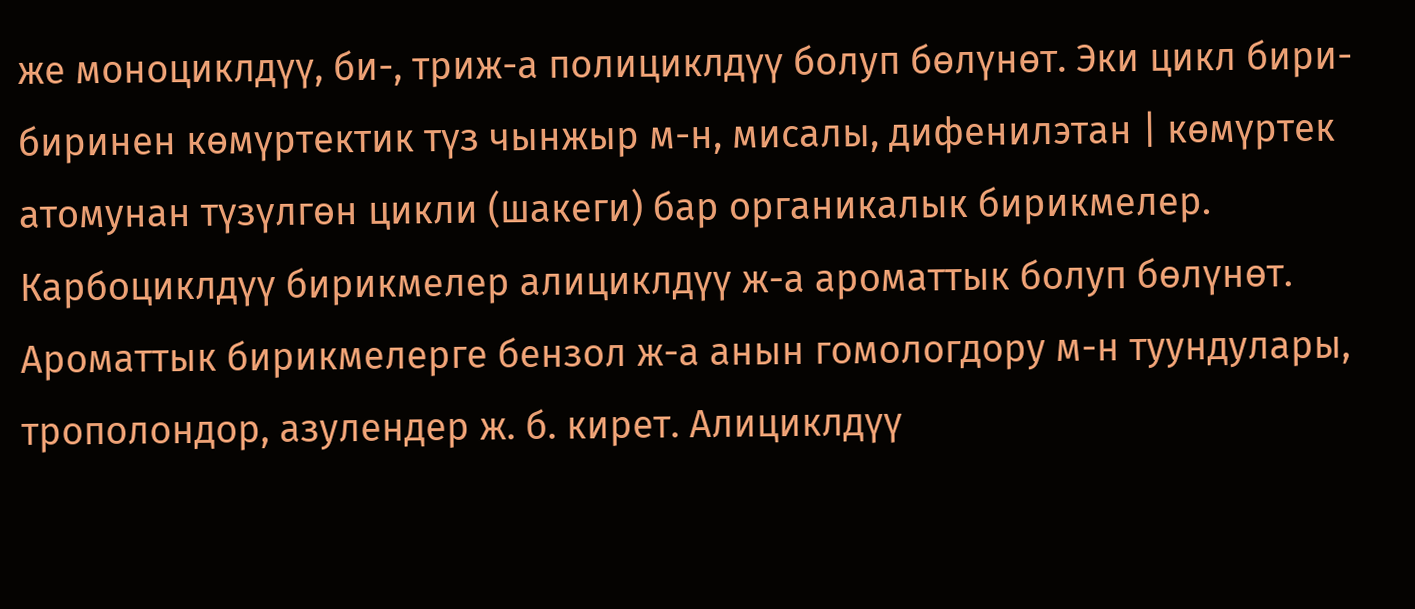же моноциклдүү, би-, триж-а полициклдүү болуп бөлүнөт. Эки цикл бири-биринен көмүртектик түз чынжыр м-н, мисалы, дифенилэтан | көмүртек атомунан түзүлгөн цикли (шакеги) бар органикалык бирикмелер. Карбоциклдүү бирикмелер алициклдүү ж-а ароматтык болуп бөлүнөт. Ароматтык бирикмелерге бензол ж-а анын гомологдору м-н туундулары, трополондор, азулендер ж. б. кирет. Алициклдүү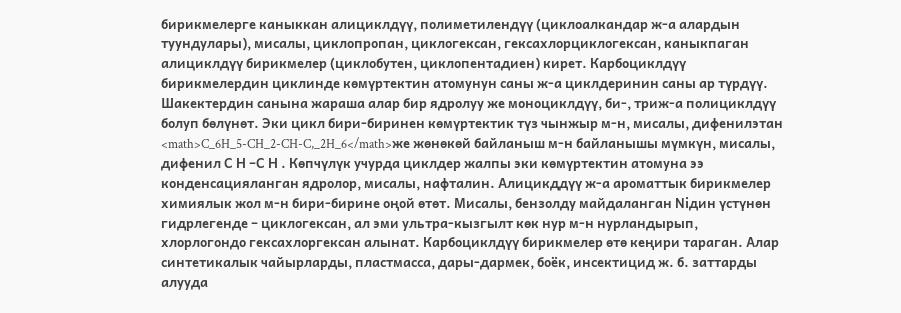бирикмелерге каныккан алициклдүү, полиметилендүү (циклоалкандар ж-а алардын туундулары), мисалы, циклопропан, циклогексан, гексахлорциклогексан, каныкпаган алициклдүү бирикмелер (циклобутен, циклопентадиен) кирет. Карбоциклдүү бирикмелердин циклинде көмүртектин атомунун саны ж-а циклдеринин саны ар түрдүү. Шакектердин санына жараша алар бир ядролуу же моноциклдүү, би-, триж-а полициклдүү болуп бөлүнөт. Эки цикл бири-биринен көмүртектик түз чынжыр м-н, мисалы, дифенилэтан <math>C_6H_5-CH_2-CH-C,_2H_6</math>же жөнөкөй байланыш м-н байланышы мүмкүн, мисалы, дифенил С Н –С Н . Көпчүлүк учурда циклдер жалпы эки көмүртектин атомуна ээ конденсацияланган ядролор, мисалы, нафталин. Алицикддүү ж-а ароматтык бирикмелер химиялык жол м-н бири-бирине оңой өтөт. Мисалы, бензолду майдаланган Niдин үстүнөн гидрлегенде – циклогексан, ал эми ультра-кызгылт көк нур м-н нурландырып, хлорлогондо гексахлоргексан алынат. Карбоциклдүү бирикмелер өтө кеңири тараган. Алар синтетикалык чайырларды, пластмасса, дары-дармек, боёк, инсектицид ж. б. заттарды алууда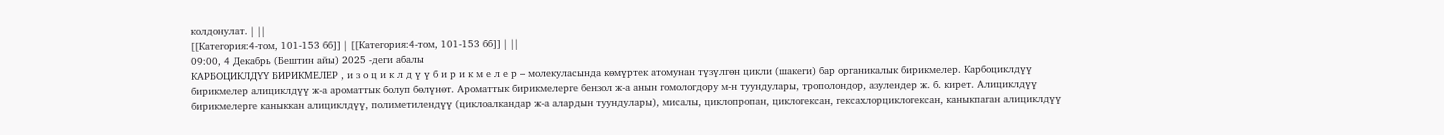колдонулат. | ||
[[Категория:4-том, 101-153 бб]] | [[Категория:4-том, 101-153 бб]] | ||
09:00, 4 Декабрь (Бештин айы) 2025 -деги абалы
КАРБОЦИКЛДҮҮ БИРИКМЕЛЕР , и з о ц и к л д ү ү б и р и к м е л е р – молекуласында көмүртек атомунан түзүлгөн цикли (шакеги) бар органикалык бирикмелер. Карбоциклдүү бирикмелер алициклдүү ж-а ароматтык болуп бөлүнөт. Ароматтык бирикмелерге бензол ж-а анын гомологдору м-н туундулары, трополондор, азулендер ж. б. кирет. Алициклдүү бирикмелерге каныккан алициклдүү, полиметилендүү (циклоалкандар ж-а алардын туундулары), мисалы, циклопропан, циклогексан, гексахлорциклогексан, каныкпаган алициклдүү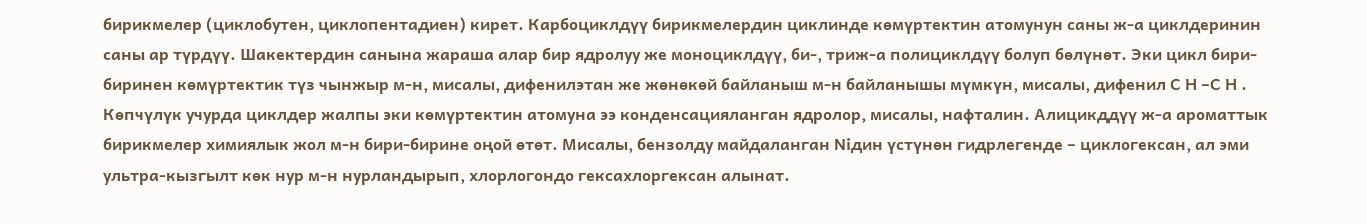бирикмелер (циклобутен, циклопентадиен) кирет. Карбоциклдүү бирикмелердин циклинде көмүртектин атомунун саны ж-а циклдеринин саны ар түрдүү. Шакектердин санына жараша алар бир ядролуу же моноциклдүү, би-, триж-а полициклдүү болуп бөлүнөт. Эки цикл бири-биринен көмүртектик түз чынжыр м-н, мисалы, дифенилэтан же жөнөкөй байланыш м-н байланышы мүмкүн, мисалы, дифенил С Н –С Н . Көпчүлүк учурда циклдер жалпы эки көмүртектин атомуна ээ конденсацияланган ядролор, мисалы, нафталин. Алицикддүү ж-а ароматтык бирикмелер химиялык жол м-н бири-бирине оңой өтөт. Мисалы, бензолду майдаланган Niдин үстүнөн гидрлегенде – циклогексан, ал эми ультра-кызгылт көк нур м-н нурландырып, хлорлогондо гексахлоргексан алынат.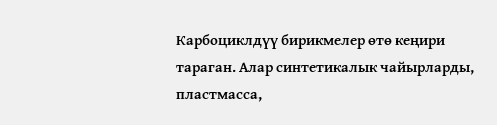Карбоциклдүү бирикмелер өтө кеңири тараган. Алар синтетикалык чайырларды, пластмасса,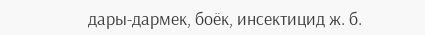дары-дармек, боёк, инсектицид ж. б.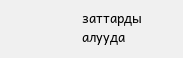заттарды алууда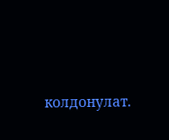колдонулат.